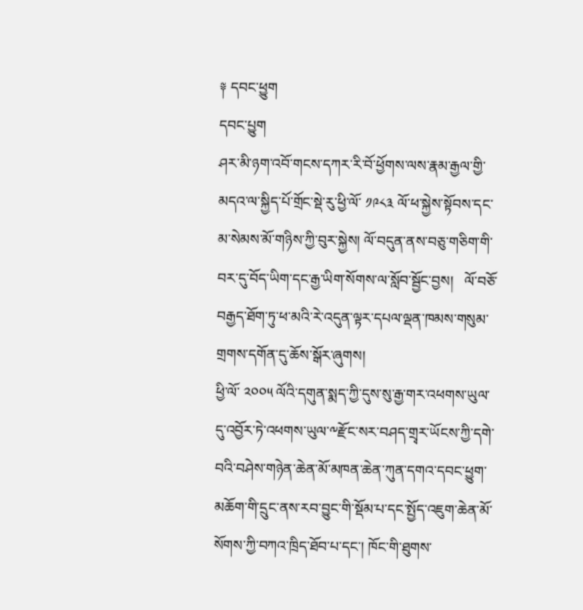༈ དབང་ཕྱུག
དབང་པྱུག
ཤར་མི་ཉག་འབོ་གངས་དཀར་རི་བོ་ཕྱོགས་ལས་རྣམ་རྒྱལ་གྱི་མདའ་ལ་སྐྱིད་པོ་གྲོང་སྡེ་རུ་ཕྱི་ལོ་ ༡༩༨༣ ལོ་ཕ་སྐྱེས་སྟོབས་དང་མ་སེམས་མོ་གཉིས་ཀྱི་བུར་སྐྱེས། ལོ་བདུན་ནས་བཅུ་གཅིག་གི་བར་དུ་བོད་ཡིག་དང་རྒྱ་ཡིག་སོགས་ལ་སློབ་སྦྱོང་བྱས།   ལོ་བཅོ་བརྒྱད་ཐོག་ཏུ་ཕ་མའི་རེ་འདུན་ལྟར་དཔལ་ལྡན་ཁམས་གསུམ་གྲགས་དགོན་དུ་ཆོས་སྒོར་ཞུགས།
ཕྱི་ལོ་ ༢༠༠༥ ལོའི་དགུན་སྨད་ཀྱི་དུས་སུ་རྒྱ་གར་འཕགས་ཡུལ་དུ་འབྱོར་ཏེ་འཕགས་ཡུལ་༸རྫོང་སར་བཤད་གྲྭར་ཡོངས་ཀྱི་དགེ་བའི་བཤེས་གཉེན་ཆེན་མོ་མཁན་ཆེན་ཀུན་དགའ་དབང་ཕྱུག་མཆོག་གི་དྲུང་ནས་རབ་བྱུང་གི་སྡོམ་པ་དང་སྤྱོད་འཇུག་ཆེན་མོ་སོགས་ཀྱི་བཀའ་ཁྲིད་ཐོབ་པ་དང་། ཁོང་གི་ཐུགས་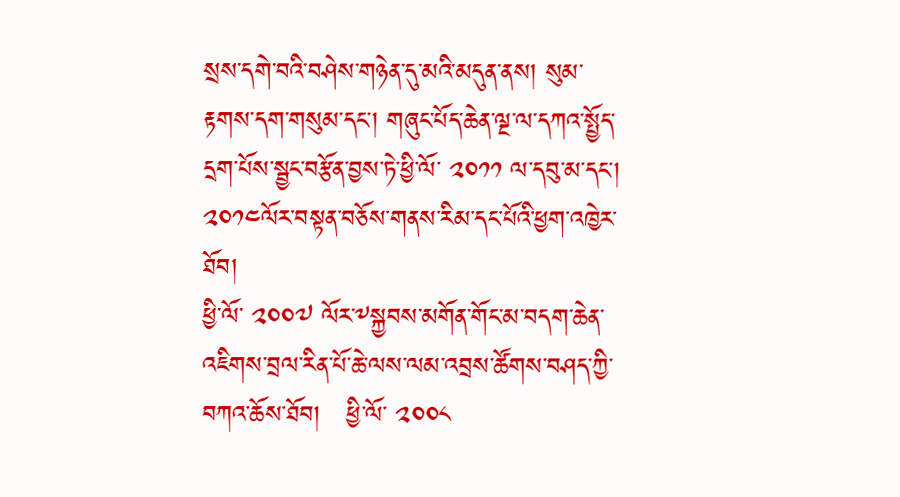སྲས་དགེ་བའི་བཤེས་གཉེན་དུ་མའི་མདུན་ནས། སུམ་རྟགས་དག་གསུམ་དང་། གཞུང་པོད་ཆེན་ལྔ་ལ་དཀའ་སྤྱོད་དྲག་པོས་སྦྱང་བརྩོན་བྱས་ཏེ་ཕྱི་ལོ་ ༢༠༡༡ ལ་དབུ་མ་དང་། ༢༠༡༤ལོར་བསྟན་བཅོས་གནས་རིམ་དང་པོའི་ཕྱག་འཁྱེར་ཐོབ།
ཕྱི་ལོ་ ༢༠༠༧ ལོར་༸སྐྱབས་མགོན་གོང་མ་བདག་ཆེན་འཇིགས་བྲལ་རིན་པོ་ཆེ་ལས་ལམ་འབྲས་ཚོགས་བཤད་ཀྱི་བཀའ་ཆོས་ཐོབ།   ཕྱི་ལོ་ ༢༠༠༨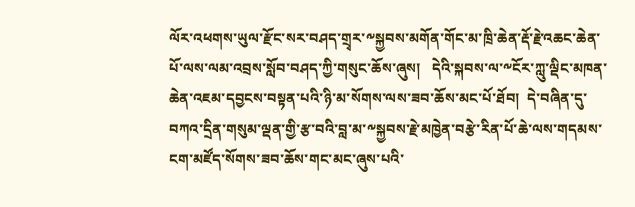ལོར་འཕགས་ཡུལ་རྫོང་སར་བཤད་གྲྭར་༸སྐྱབས་མགོན་གོང་མ་ཁྲི་ཆེན་རྡོ་རྗེ་འཆང་ཆེན་པོ་ལས་ལམ་འབྲས་སློབ་བཤད་ཀྱི་གསུང་ཆོས་ཞུས།   དེའི་སྐབས་ལ་༸ངོར་ཀླུ་ལྡིང་མཁན་ཆེན་འཇམ་དབྱངས་བསྟན་པའི་ཉི་མ་སོགས་ལས་ཟབ་ཆོས་མང་པོ་ཐོབ།  དེ་བཞིན་དུ་བཀའ་དྲིན་གསུམ་ལྡན་གྱི་རྩ་བའི་བླ་མ་༸སྐྱབས་རྗེ་མཁྱེན་བརྩེ་རིན་པོ་ཆེ་ལས་གདམས་ངག་མཛོད་སོགས་ཟབ་ཆོས་གང་མང་ཞུས་པའི་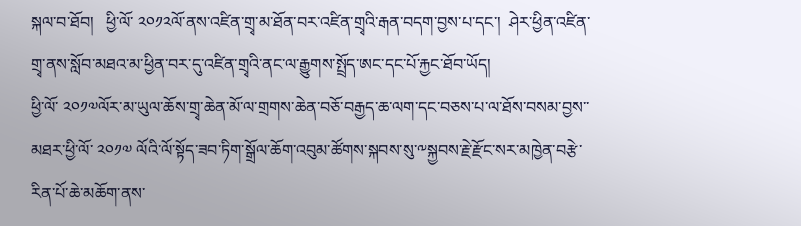སྐལ་བ་ཐོབ།   ཕྱི་ལོ་ ༢༠༡༢ལོ་ནས་འཛིན་གྲྭ་མ་ཐོན་བར་འཛིན་གྲྭའི་རྒན་བདག་བྱས་པ་དང་།  ཤེར་ཕྱིན་འཛིན་གྲྭ་ནས་སློབ་མཐའ་མ་ཕྱིན་བར་དུ་འཛིན་གྲྭའི་ནང་ལ་རྒྱུགས་སྤྲོད་ཨང་དང་པོ་རྐྱང་ཐོབ་ཡོད།
ཕྱི་ལོ་ ༢༠༡༧ལོར་མ་ཡུལ་ཆོས་གྲྭ་ཆེན་མོ་ལ་གྲགས་ཆེན་བཅོ་བརྒྱད་ཆ་ལག་དང་བཅས་པ་ལ་ཐོས་བསམ་བྱས་་མཐར་ཕྱི་ལོ་ ༢༠༡༧ ལོའི་ལོ་སྟོད་ཟབ་ཏིག་སྒྲོལ་ཆོག་འབུམ་ཚོགས་སྐབས་སུ་༸སྐྱབས་རྗེ་རྫོང་སར་མཁྱེན་བརྩེ་རིན་པོ་ཆེ་མཆོག་ནས་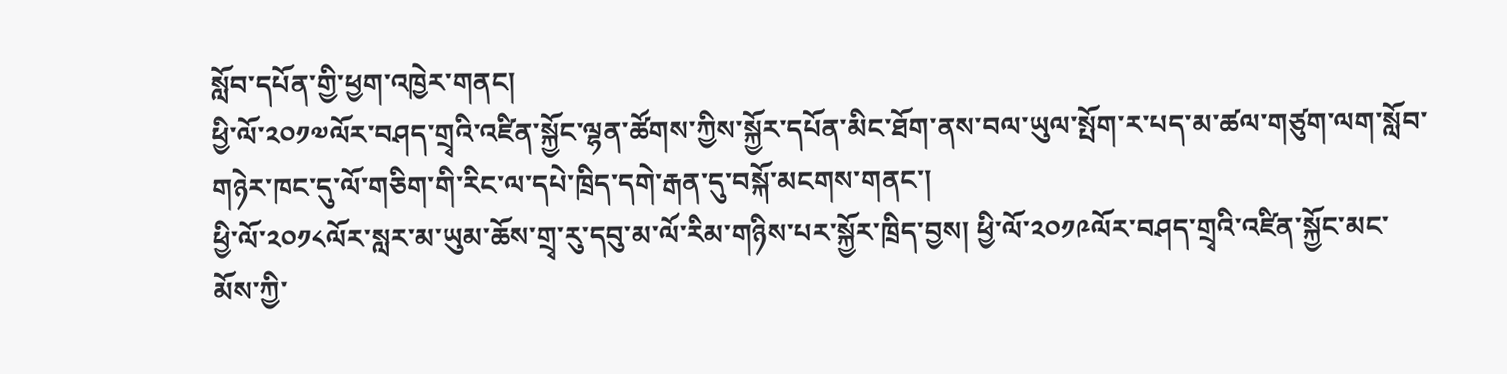སློབ་དཔོན་གྱི་ཕྱག་འཁྱེར་གནང།
ཕྱི་ལོ་༢༠༡༧ལོར་བཤད་གྲྭའི་འཛིན་སྐྱོང་ལྷན་ཚོགས་ཀྱིས་སྐྱོར་དཔོན་མིང་ཐོག་ནས་བལ་ཡུལ་སྤོག་ར་པད་མ་ཚལ་གཙུག་ལག་སློབ་གཉེར་ཁང་དུ་ལོ་གཅིག་གི་རིང་ལ་དཔེ་ཁྲིད་དགེ་རྒན་དུ་བསྐོ་མངགས་གནང་།
ཕྱི་ལོ་༢༠༡༨ལོར་སླར་མ་ཡུམ་ཆོས་གྲྭ་རུ་དབུ་མ་ལོ་རིམ་གཉིས་པར་སྐྱོར་ཁྲིད་བྱས། ཕྱི་ལོ་༢༠༡༩ལོར་བཤད་གྲྭའི་འཛིན་སྐྱོང་མང་མོས་ཀྱི་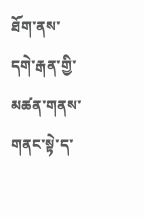ཐོག་ནས་དགེ་རྒན་གྱི་མཚན་གནས་གནང་སྟེ་ད་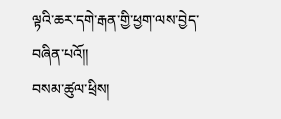ལྟའི་ཆར་དགེ་རྒན་གྱི་ཕྱག་ལས་བྱེད་བཞིན་པའོ།།
བསམ་ཚུལ་ཕྲིས།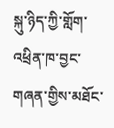སྐུ་ཉིད་ཀྱི་གློག་འཕྲིན་ཁ་བྱང་གཞན་གྱིས་མཐོང་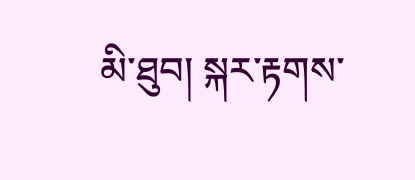མི་ཐུབ། སྐར་རྟགས་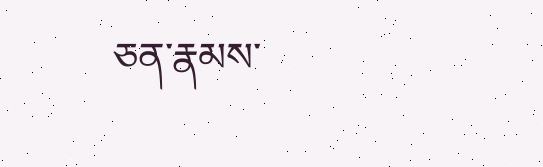ཅན་རྣམས་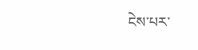ངེས་པར་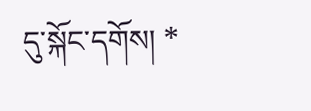དུ་སྐོང་དགོས། *